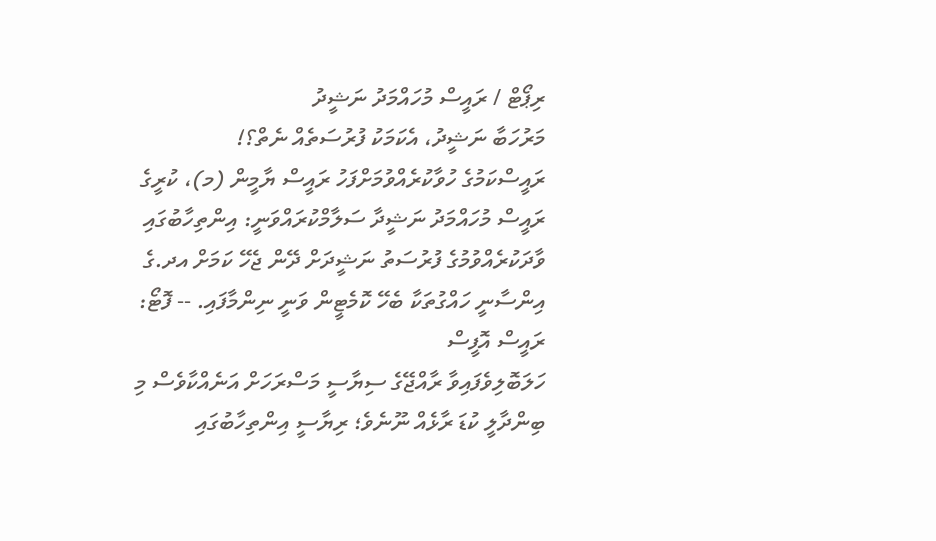ރިޕޯޓް / ރައީސް މުހައްމަދު ނަޝީދު
މަރުހަބާ ނަޝީދު، އެކަމަކު ފުރުސަތެއް ނެތް؟!
ރައީސްކަމުގެ ހުވާކުރެއްވުމަށްފަހު ރައީސް ޔާމީން (މ)، ކުރީގެ ރައީސް މުހައްމަދު ނަޝީދާ ސަލާމްކުރައްވަނީ: އިންތިހާބުގައި ވާދަކުރެއްވުމުގެ ފުރުސަތު ނަޝީދަށް ދޭން ޖެހޭ ކަމަށް އދ.ގެ އިންސާނީ ހައްގުތަކާ ބެހޭ ކޮމެޓީން ވަނީ ނިންމާފައި. -- ފޮޓޯ: ރައީސް އޮފީސް
ހަލަބޮލިވެފައިވާ ރާއްޖޭގެ ސިޔާސީ މަސްރަހަށް އަނެއްކާވެސް މި ބިންދާލީ ކުޑަ ރާޅެއް ނޫނެވެ؛ ރިޔާސީ އިންތިހާބުގައި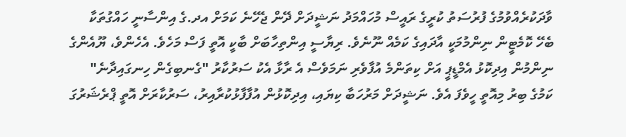ވާދަކުރެއްވުމުގެ ފުރުސަތު ކުރީގެ ރައީސް މުހައްމަދު ނަޝީދަށް ދޭން ޖެހޭނެ ކަމަށް އދ.ގެ އިންސާނީ ހައްގުތަކާ ބެހޭ ކޮމެޓީން ނިންމުމަކީ އާދައިގެ ކަމެއް ނޫނެވެ. ރިޔާސީ އިންތިހާބަށް ބާކީ އޮތީ ފަސް މަހެވެ. އެހެންވެ، ޔޫއެންގެ ނިންމުން އިދިކޮޅު އެމްޑީޕީ އަށް ކިތަންމެ އުފާވެރި ނަމަވެސް އެ ރާޅާ އެކު ސަރުކާރު "ގެނބިގެން ހިނގައިދާނެ" ކަމުގެ ބިރު މިއޮތީ ހީވެފަ އެވެ. ނަޝީދަށް މަރުހަބާ ކިޔައި، އިދިކޮޅުން އުފާފާޅުކުރާއިރު، ސަރުކާރަށް އޮތީ ޕްރެޝަރުގަ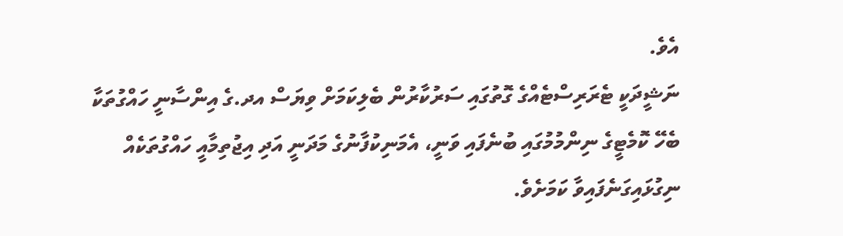އެވެ.
ނަޝީދަކީ ޓެރަރިސްޓެއްގެ ގޮތުގައި ސަރުކާރުން ބެލިކަމަށް ވިޔަސް އދ.ގެ އިންސާނީ ހައްގުތަކާ ބެހޭ ކޮމެޓީގެ ނިންމުމުގައި ބުނެފައި ވަނީ، އެމަނިކުފާނުގެ މަދަނީ އަދި އިޖުތިމާއީ ހައްގުތަކެއް ނިގުޅައިގަނެފައިވާ ކަމަށެވެ.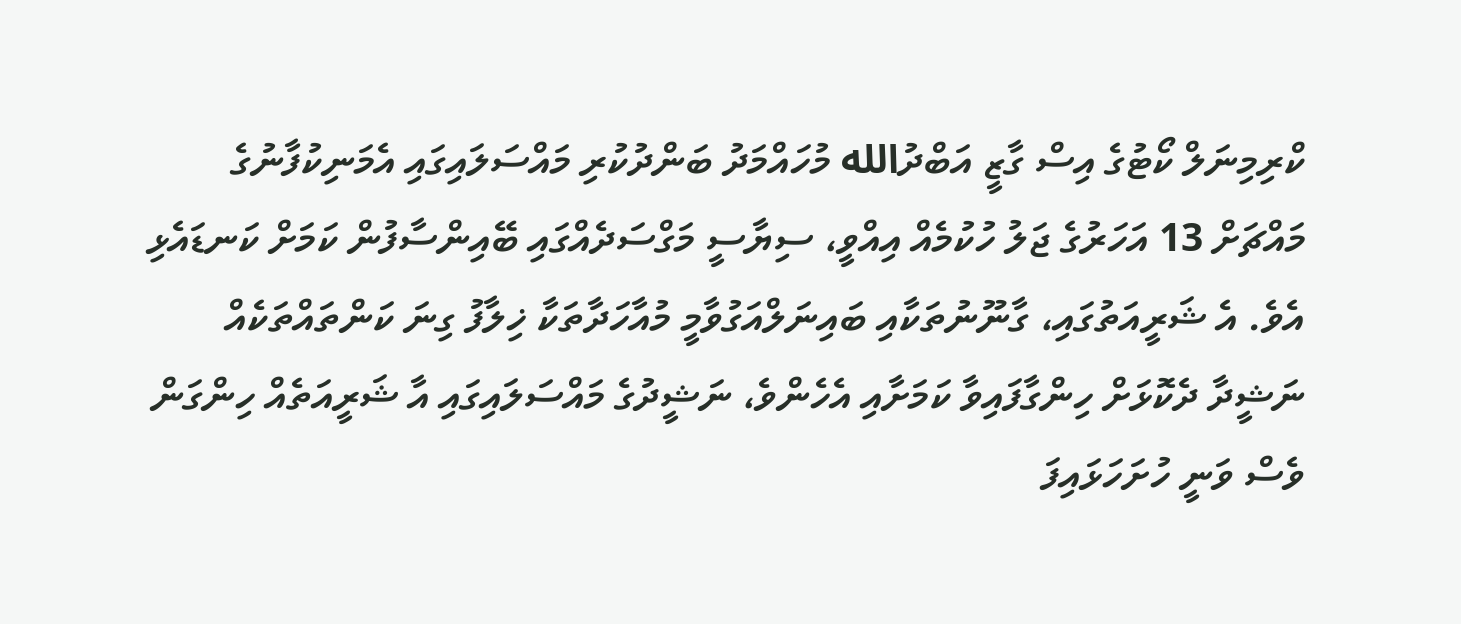ކްރިމިނަލް ކޯޓުގެ އިސް ގާޒީ އަބްދުالله މުހައްމަދު ބަންދުކުރި މައްސަލައިގައި އެމަނިކުފާނުގެ މައްޗަށް 13 އަހަރުގެ ޖަލު ހުކުމެއް އިއްވީ، ސިޔާސީ މަގްސަދެއްގައި ބޭއިންސާފުން ކަމަށް ކަނޑައެޅި އެވެ. އެ ޝަރީއަތުގައި، ގާނޫނުތަކާއި ބައިނަލްއަގުވާމީ މުއާހަދާތަކާ ޚިލާފު ގިނަ ކަންތައްތަކެއް ނަޝީދާ ދެކޮޅަށް ހިންގާފައިވާ ކަމަށާއި އެހެންވެ، ނަޝީދުގެ މައްސަލައިގައި އާ ޝަރީއަތެއް ހިންގަން ވެސް ވަނީ ހުށަހަޅައިފަ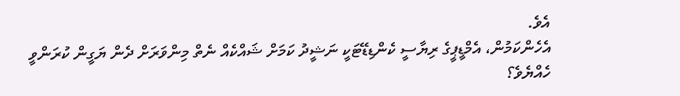އެވެ.
އެހެންކަމުން، އެމްޑީޕީގެ ރިޔާސީ ކެންޑިޑޭޓަކީ ނަޝީދު ކަމަށް ޝައްކެއް ނެތް މިންވަރަށް ދެން ޔަގީން ކުރަންވީ ހެއްޔެވެ؟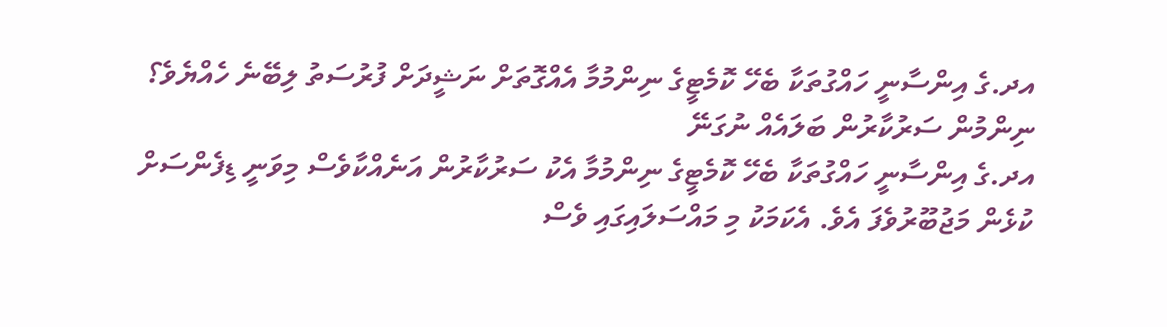އދ.ގެ އިންސާނީ ހައްގުތަކާ ބެހޭ ކޮމެޓީގެ ނިންމުމާ އެއްގޮތަށް ނަޝީދަށް ފުރުސަތު ލިބޭނެ ހެއްޔެވެ؟
ނިންމުން ސަރުކާރުން ބަލައެއް ނުގަނޭ
އދ.ގެ އިންސާނީ ހައްގުތަކާ ބެހޭ ކޮމެޓީގެ ނިންމުމާ އެކު ސަރުކާރުން އަނެއްކާވެސް މިވަނީ ޑިފެންސަށް ކުޅެން މަޖުބޫރުވެފަ އެވެ. އެކަމަކު މި މައްސަލައިގައި ވެސް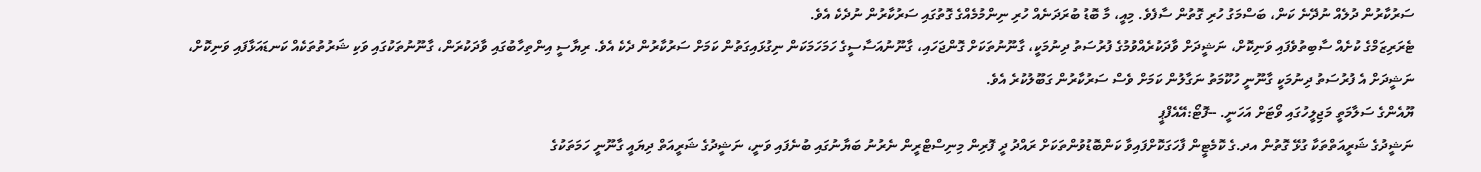ސަރުކާރުން ދުލެއް ނުދޭނެ ކަން، ބަސްމަގު ހުރި ގޮތުން ސާފެވެ. މިއީ، މާ ބޮޑު ބުރަދަނެއް ހުރި ނިންމުމެއްގެ ގޮތުގައި ސަރުކާރުން ނުދެކެ އެވެ.
ޓެރަރިޒަމްގެ ކުށެއް ސާބިތުވެފައި ވަނިކޮށް، ނަޝީދަށް ވާދަކުރެއްވުމުގެ ފުރުސަތު ދިނުމަކީ، ގާނޫނުތަކަށް ގޮންޖަހައި، ގާނޫނުއަސާސީގެ ހަމަހަމަކަން ނިގުޅައިގަތުން ކަމަށް ސަރުކާރުން ދެކެ އެވެ. ރިޔާސީ އިންތިހާބުގައި ވާދަކުރަން، ގާނޫނުތަކުގައި ވަކި ޝަރުތުތަކެއް ކަނޑައަޅާފައި ވަނިކޮށް، ނަޝީދަށް އެ ފުރުސަތު ދިނުމަކީ ގާނޫނީ ހުކޫމަތު ނަގާލުން ކަމަށް ވެސް ސަރުކާރުން ގަބޫލުކުރެ އެވެ.
ޔޫއެންގެ ސަލާމަތީ މަޖިލީހުގައި ވޯޓަށް އަހަނީ. --ފޮޓޯ:އޭއެފްޕީ
ނަޝީދުގެ ޝަރީއަތްތަކާ ގުޅޭ ގޮތުން އދ.ގެ ކޮމެޓީން ފާހަގަކޮށްފައިވާ ކަންބޮޑުވުންތަކަށް ރައްދު ދީ ފޮރިން މިނިސްޓްރީން ނެރުނު ބަޔާނުގައި ބުނެފައި ވަނީ، ނަޝީދުގެ ޝަރީއަތް ދިޔައީ ގާނޫނީ ހަމަތަކުގެ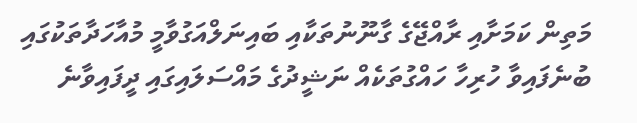މަތިން ކަމަށާއި ރާއްޖޭގެ ގާނޫނުތަކާއި ބައިނަލްއަގުވާމީ މުއާހަދާތަކުގައި ބުނެފައިވާ ހުރިހާ ހައްގުތަކެއް ނަޝީދުގެ މައްސަލައިގައި ދީފައިވާނެ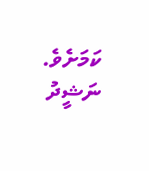ކަމަށެވެ.
ނަޝީދު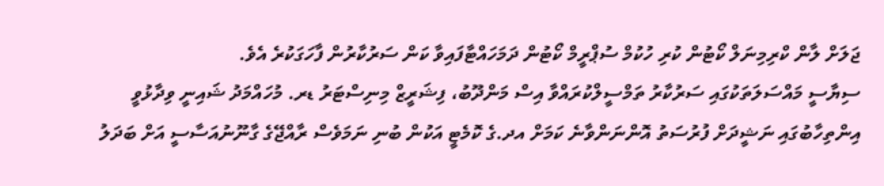ޖަލަށް ލާން ކްރިމިނަލް ކޯޓުން ކުރި ހުކުމް ސުޕްރީމް ކޯޓުން ދަމަހައްޓާފައިވާ ކަން ސަރުކާރުން ފާހަގަކުރެ އެވެ.
ސިޔާސީ މައްސަލަތަކުގައި ސަރުކާރު ތަމްސީލްކުރައްވާ އިސް މަންދޫބު، ފިޝަރީޒް މިނިސްޓަރު ޑރ. މުހައްމަދު ޝައިނީ ވިދާޅުވީ އިންތިހާބުގައި ނަޝީދަށް ފުރުސަތު އޮންނަންވާނެ ކަމަށް އދ.ގެ ކޮމެޓީ އަކުން ބުނި ނަމަވެސް ރާއްޖޭގެ ގާނޫނުއަސާސީ އަށް ބަދަލު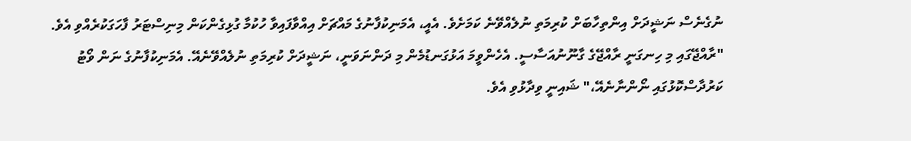ނުގެނެސް ނަޝީދަށް އިންތިހާބަށް ކުރިމަތި ނުލެއްވޭނެ ކަމަށެވެ. އެއީ، އެމަނިކުފާނުގެ މައްޗަށް އިއްވާފައިވާ ހުކުމާ ގުޅިގެންކަން މިނިސްޓަރު ފާހަގަކުރެއްވި އެވެ.
"ރާއްޖޭގައި މި ހިނގަނީ ރާއްޖޭގެ ގާނޫނުއަސާސީ. އެހެންވީމަ އަޅުގަނޑުމެން މި ދަންނަވަނީ، ނަޝީދަށް ކުރިމަތި ނުލެއްވޭނެއޭ. އެމަނިކުފާނުގެ ނަން ވޯޓު ކަރުދާސްކޮޅުގައި ނޯންނާނެއޭ،" ޝައިނީ ވިދާޅުވި އެވެ.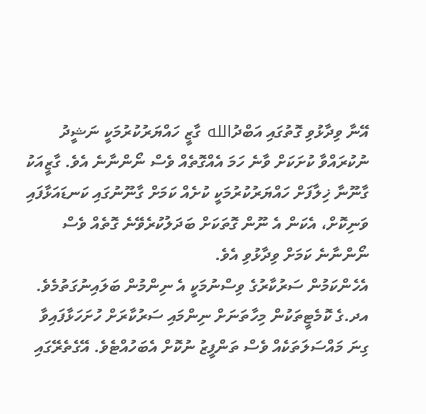އޭނާ ވިދާޅުވި ގޮތުގައި އަބްދުالله ގާޒީ ހައްޔަރުކުރުމަކީ ނަޝީދު ނުކުރައްވާ ކުށަކަށް ވާނެ ހަމަ އެއްގޮތެއް ވެސް ނޯންނާނެ އެވެ. ގާޒީއަކު ގާނޫނާ ޚިލާފަށް ހައްޔަރުކުރުމަކީ ކުށެއް ކަމަށް ގާނޫނުގައި ކަނޑައަޅާފައި ވަނިކޮށް، އެކަން އެ ނޫން ގޮތަކަށް ބަދަލުކުރެވޭނެ ގޮތެއް ވެސް ނޯންނާނެ ކަމަށް ވިދާޅުވި އެވެ.
އެހެންކަމުން ސަރުކާރުގެ ވިސްނުމަކީ އެ ނިންމުން ބަލައިނުގަތުމެވެ. އދ.ގެ ކޮމެޓީތަކުން މިހާތަނަށް ނިންމައި ސަރުކާރަށް ހުށަހަޅާފައިވާ ގިނަ މައްސަލަތަކެއް ވެސް ތަންފީޒު ނުކޮށް އެބަހުއްޓެވެ. އޭގެތެރޭގައި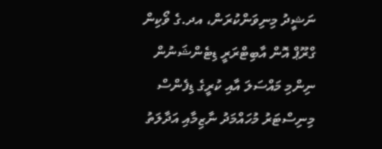ނަޝީދު މިނިވަންކުރަން، އދ.ގެ ވޯކިން ގްރޫޕް އޮން އާބިޓްރަރީ ޑިޓެންޝަނުން ނިންމި މައްސަލަ އާއި ކުރީގެ ޑިފެންސް މިނިސްޓަރު މުހައްމަދު ނާޒިމާއި އަދާލަތު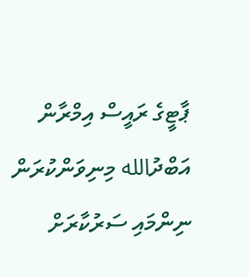ޕާޓީގެ ރައީސް އިމްރާން އަބްދުالله މިނިވަންކުރަން ނިންމައި ސަރުކާރަށް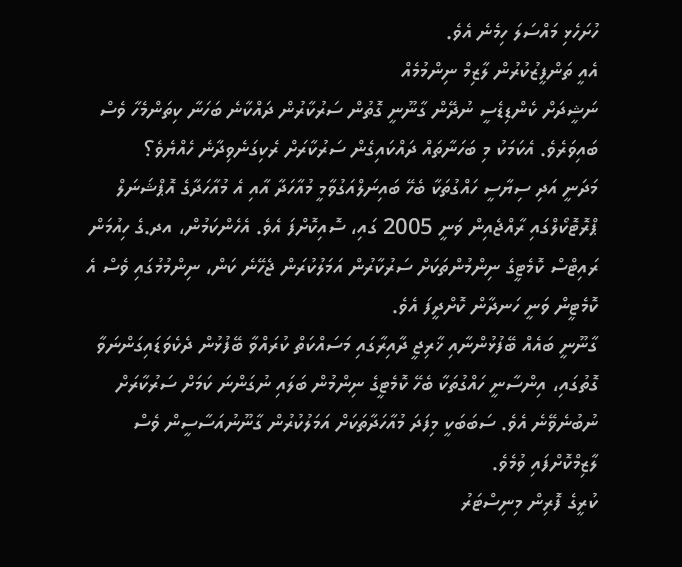ހުށަހެޅި މައްސަލަ ހިމެނެ އެވެ.
އެއީ ތަންފީޒުކުރުން ލާޒިމް ނިންމުމެއް
ނަޝީދަށް ކެންޑިޑެސީ ނުދޭން ގާނޫނީ ގޮތުން ސަރުކާރުން ދައްކާނެ ބަހަނާ ކިތަންމެހާ ވެސް ބައިވަރެވެ. އެކަމަކު މި ބަހަނާތައް ދައްކައިގެން ސަރުކާރަށް ރެކިގަނެވިދާނެ ހެއްޔެވެ؟
މަދަނީ އަދި ސިޔާސީ ހައްގުތަކާ ބެހޭ ބައިނަލްއަގުވާމީ މުއާހަދާ އާއި އެ މުއާހަދާގެ އޮޕްޝަނަލް ޕްރޮޓޮކޯލްގައި ރާއްޖެއިން ވަނީ 2005 ގައި، ސޮއިކޮށްފަ އެވެ. އެހެންކަމުން، އދ.ގެ ހިއުމަން ރައިޓްސް ކޮމެޓީގެ ނިންމުންތަކަށް ސަރުކާރުން އަމަލުކުރަން ޖެހޭނެ ކަން، ނިންމުމުގައި ވެސް އެ ކޮމެޓީން ވަނީ ހަނދާން ކޮށްދީފަ އެވެ.
ގާނޫނީ ބައެއް ބޭފުޅުންނާއި ޚާރިޖީ ދާއިރާގައި މަސައްކަތް ކުރައްވާ ބޭފުޅުން ދެކެވަޑައިގަންނަވާ ގޮތުގައި، އިންސާނީ ހައްގުތަކާ ބެހޭ ކޮމެޓީގެ ނިންމުން ބަލައި ނުގަންނަ ކަމަށް ސަރުކާރަށް ނުބުނެވޭނެ އެވެ. ސަބަބަކީ މިފަދަ މުއާހަދާތަކަށް އަމަލުކުރުން ގާނޫނުއަސާސީން ވެސް ލާޒިމްކޮށްފައި ވުމެވެ.
ކުރީގެ ފޮރިން މިނިސްޓަރު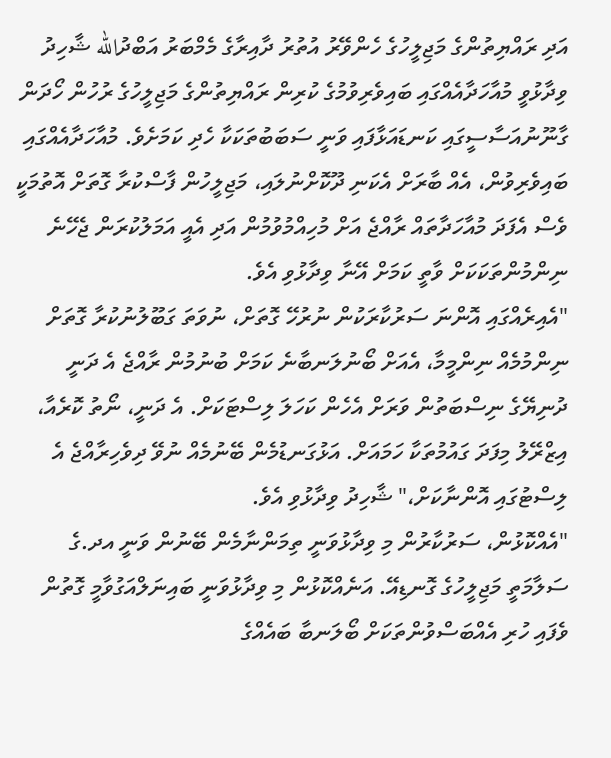އަދި ރައްޔިތުންގެ މަޖިލީހުގެ ހެންވޭރު އުތުރު ދާއިރާގެ މެމްބަރު އަބްދުالله ޝާހިދު ވިދާޅުވީ މުއާހަދާއެއްގައި ބައިވެރިވުމުގެ ކުރިން ރައްޔިތުންގެ މަޖިލީހުގެ ރުހުން ހޯދަން ގާނޫނުއަސާސީގައި ކަނޑައަޅާފައި ވަނީ ސަބަބުތަކަކާ ހެދި ކަމަށެވެ. މުއާހަދާއެއްގައި ބައިވެރިވުން، އެއް ބާރަށް އެކަނި ދޫކޮށްނުލައި، މަޖިލީހުން ފާސްކުރާ ގޮތަށް އޮތުމަކީ ވެސް އެފަދަ މުއާހަދާތައް ރާއްޖެ އަށް މުހިއްމުވުމުން އަދި އެއީ އަމަލުކުރަން ޖެހޭނެ ނިންމުންތަކަކަށް ވާތީ ކަމަށް އޭނާ ވިދާޅުވި އެވެ.
"އެއިރެއްގައި އޮންނަ ސަރުކާރަކުން ނުރުހޭ ގޮތަށް، ނުވަތަ ގަބޫލުނުކުރާ ގޮތަށް ނިންމުމެއް ނިންމީމާ، އެއަށް ބޯނުލަނބާނެ ކަމަށް ބުނުމުން ރާއްޖެ އެ ދަނީ ދުނިޔޭގެ ނިސްބަތުން ވަރަށް އެހެން ކަހަލަ ލިސްޓަކަށް. އެ ދަނީ، ނޯތު ކޮރެއާ، އިޒްރޭލު މިފަދަ ގައުމުތަކާ ހަމައަށް. އަޅުގަނޑުމެން ބޭނުމެއް ނުވޭ ދިވެހިރާއްޖެ އެ ލިސްޓުގައި އޮންނާކަށް،" ޝާހިދު ވިދާޅުވި އެވެ.
"އެއްކޮޅުން، ސަރުކާރުން މި ވިދާޅުވަނީ ތިމަންނާމެން ބޭނުން ވަނީ އދ.ގެ ސަލާމަތީ މަޖިލީހުގެ ގޮނޑިއޭ. އަނެއްކޮޅުން މި ވިދާޅުވަނީ ބައިނަލްއަގުވާމީ ގޮތުން ވެފައި ހުރި އެއްބަސްވުންތަކަށް ބޯލަނބާ ބައެއްގެ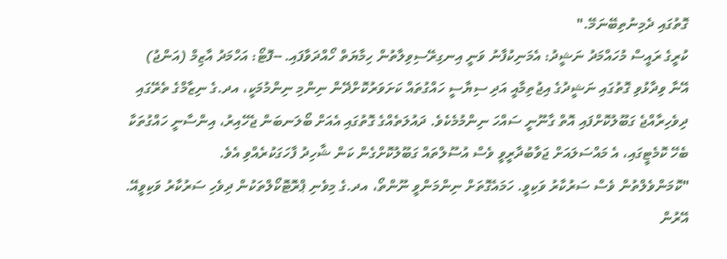ގޮތުގައި ދެމިނުތިބޭނަމޭ."
ކުރީގެ ރައީސް މުހައްމަދު ނަޝީދު: އެމަނިކުފާނު ވަނީ އިނގިރޭސިވިލާތުން ހިމާޔަތް ހޯއްދަވާފައި. --ފޮޓޯ: އަހްމަދު އާޒިމް (އަންޖު)
އޭނާ ވިދާޅުވި ގޮތުގައި ނަޝީދުގެ އިޖުތިމާއީ އަދި ސިޔާސީ ހައްގުތައް ކަށަވަރުކޮށްދޭން ނިންމި ނިންމުމަކީ، އދ.ގެ ނިޒާމްގެ ތެރޭގައި ދިވެހިރާއްޖެ ގަބޫލުކޮށްފައި އޮތް ގާނޫނީ ސައްހަ ނިންމުމެކެވެ. ދައުލަތެއްގެ ގޮތުގައި އެއަށް ބޯލަނބަން ޖެހޭއިރު، އިންސާނީ ހައްގުތަކާ ބެހޭ ކޮމެޓީގައި، އެ މައްސަލައަށް ޖަވާބުދާރީވީ ވެސް އުސޫލްތައް ގަބޫލުކޮށްގެން ކަން ޝާހިދު ފާހަގަކުރެއްވި އެވެ.
"ކޮމަންވެލްތުން ވެސް ސަރުކާރު ވަކިވީ. ހަމައެގޮތަށް ނިންމަންވީ ނޫންތޯ، އދ.ގެ މިވެނި ޕްރޮޓޮކޯލްތަކުން ދިވެހި ސަރުކާރު ވަކިވީއޭ. އޭރުން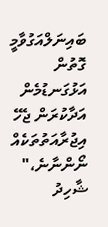ބައިނަލްއަގުވާމީ ގޮތުން އަޅުގަނޑުމެން އަދާކުރަން ޖެހޭ އިޖުރާއަތުތަކެއް ނޯންނާނެ،" ޝާހިދު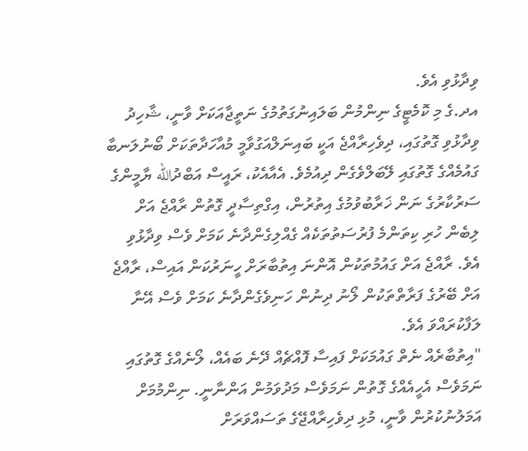ވިދާޅުވި އެވެ.
އދ.ގެ މި ކޮމެޓީގެ ނިންމުން ބަލައިނުގަތުމުގެ ނަތީޖާއަކަށް ވާނީ، ޝާހިދު ވިދާޅުވި ގޮތުގައި، ދިވެހިރާއްޖެ އަކީ ބައިނަލްއަގުވާމީ މުއާހަދާތަކަށް ބޯނުލަނބާ ގައުމެއްގެ ގޮތުގައި ލޭބަލްވެގެން ދިއުމެވެ. އެއާއެކު، ރައީސް އަބްދުالله ޔާމީންގެ ސަރުކާރުގެ ނަން ޚަރާބުވުމުގެ އިތުރުން، އިގްތިސާދީ ގޮތުން ރާއްޖެ އަށް ލިބެން ހުރި ކިތަންމެ ފުރުސަތުތަކެއް ގެއްލިގެންދާނެ ކަމަށް ވެސް ވިދާޅުވި އެވެ. ރާއްޖެ އަށް ގައުމުތަކުން އޮންނަ އިތުބާރަށް ހީނަރުކަން އައިސް، ރާއްޖެ އަށް ބޭރުގެ ފަރާތްތަކުން ލޯނު ދިނުން ހަނިވެގެންދާނެ ކަމަށް ވެސް އޭނާ ލަފާކުރައްވަ އެވެ.
"އިތުބާރެއް ނެތް ގައުމަކަށް ފައިސާ ފޮއްޗެއް ދޭނެ ބައެއް، ލޯނެއްގެ ގޮތުގައި ނަމަވެސް އެހީއެއްގެ ގޮތުން ނަމަވެސް މަދުވަމުން އަންނާނީ. ނިންމުމަށް އަމަލުނުކުރުން ވާނީ، މުޅި ދިވެހިރާއްޖޭގެ ތަސައްވަރަށް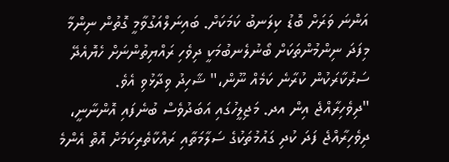އަންނަ ވަރަށް ބޮޑު ކިލަނބު ކަމަކަށް. ބައިނަލްއަގުވާމީ ގޮތުން ނިންމާ މިފަދަ ނިންމުންތަކަށް ބޯނުލެނބުމަކީ ދިވެހި ރައްޔިތުންނަށް ހެޔޮއެދޭ ސަރުކާރަކުން ކުރާނެ ކަމެއް ނޫން،" ޝާހިދު ވިދާޅުވި އެވެ.
"ދިވެހިރާއްޖެ އިން އދ. މަޖިލީހުގައި އަބަދުވެސް ބުނެފައި އޮންނާނީ، ދިވެހިރާއްޖެ ފަދަ ކުދި ގައުމުތަކުގެ ސަލާމަތާއި ރައްކާތެރިކަމަށް އޮތް އެންމެ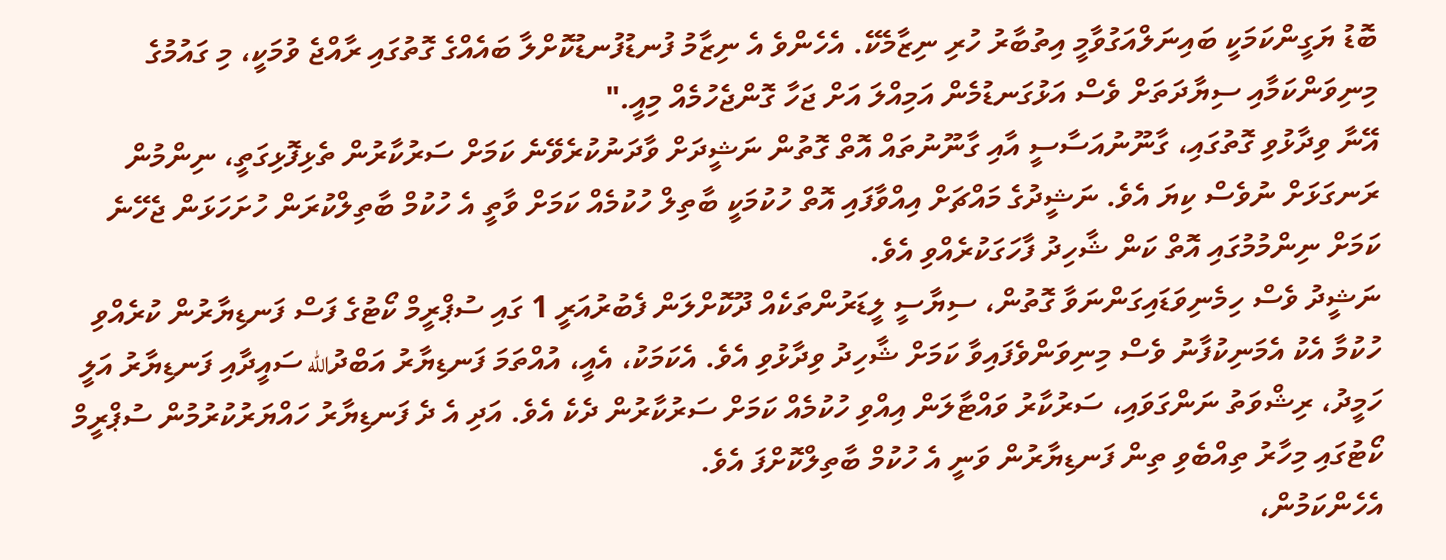ބޮޑު ޔަގީންކަމަކީ ބައިނަލްއަގުވާމީ އިތުބާރު ހުރި ނިޒާމެކޭ. އެހެންވެ އެ ނިޒާމު ފުނޑުފުނޑުކޮށްލާ ބައެއްގެ ގޮތުގައި ރާއްޖެ ވުމަކީ، މި ގައުމުގެ މިނިވަންކަމާއި ސިޔާދަތަށް ވެސް އަޅުގަނޑުމެން އަމިއްލަ އަށް ޖަހާ ގޮންޖެހުމެއް މިއީ."
އޭނާ ވިދާޅުވި ގޮތުގައި، ގާނޫނުއަސާސީ އާއި ގާނޫނުތައް އޮތް ގޮތުން ނަޝީދަށް ވާދަނުކުރެވޭނެ ކަމަށް ސަރުކާރުން ތެޅިފޮޅިގަތީ، ނިންމުން ރަނގަޅަށް ނުވެސް ކިޔަ އެވެ. ނަޝީދުގެ މައްޗަށް އިއްވާފައި އޮތް ހުކުމަކީ ބާތިލް ހުކުމެއް ކަމަށް ވާތީ އެ ހުކުމް ބާތިލްކުރަން ހުށަހަޅަން ޖެހޭނެ ކަމަށް ނިންމުމުގައި އޮތް ކަން ޝާހިދު ފާހަގަކުރެއްވި އެވެ.
ނަޝީދު ވެސް ހިމެނިވަޑައިގަންނަވާ ގޮތުން، ސިޔާސީ ލީޑަރުންތަކެއް ދޫކޮށްލަން ފެބުރުއަރީ 1 ގައި ސުޕްރީމް ކޯޓުގެ ފަސް ފަނޑިޔާރުން ކުރެއްވި ހުކުމާ އެކު އެމަނިކުފާނު ވެސް މިނިވަންވެފައިވާ ކަމަށް ޝާހިދު ވިދާޅުވި އެވެ. އެކަމަކު، އެއީ، އުއްތަމަ ފަނޑިޔާރު އަބްދުالله ސައީދާއި ފަނޑިޔާރު އަލީ ހަމީދު، ރިޝްވަތު ނަންގަވައި، ސަރުކާރު ވައްޓާލަން އިއްވި ހުކުމެއް ކަމަށް ސަރުކާރުން ދެކެ އެވެ. އަދި އެ ދެ ފަނޑިޔާރު ހައްޔަރުކުރުމުން ސުޕްރީމް ކޯޓުގައި މިހާރު ތިއްބެވި ތިން ފަނޑިޔާރުން ވަނީ އެ ހުކުމް ބާތިލްކޮށްފަ އެވެ.
އެހެންކަމުން،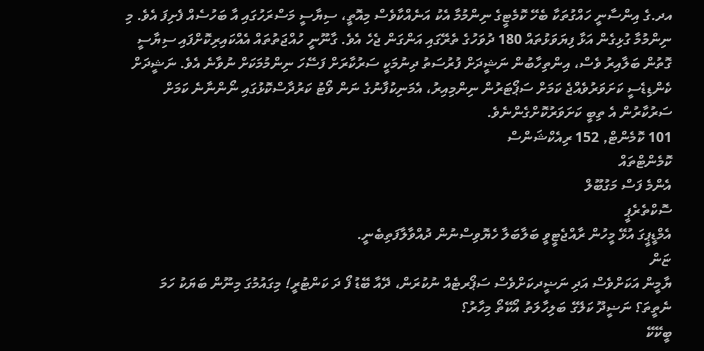އދ.ގެ އިންސާނީ ހައްގުތަކާ ބެހޭ ކޮމެޓީގެ ނިންމުމާ އެކު އަނެއްކާވެސް މިއޮތީ، ސިޔާސީ މަސްރަހުގައި އާ ބަހުސެއް ފެށިފަ އެވެ. މި ނިންމުމާ ގުޅިގެން އަޅާ ފިޔަވަޅުތައް 180 ދުވަހުގެ ތެރޭގައި އަންގަން ޖެހެ އެވެ. ގާނޫނީ ހުއްޖަތުތައް އެއްކައިރިކޮށްފައި ސިޔާސީ ގޮތުން ބަލާއިރު ވެސް، އިންތިހާބުން ނަޝީދަށް ފުރުސަތު ދިނުމަކީ ސަރުކާރަށް ފަސޭހަ ނިންމުމަކަށް ނުވާނެ އެވެ. ނަޝީދަށް ކެންޑިޑެސީ ކަށަވަރުވެއްޖެ ކަމަށް ސަޕޯޓަރުން ނިންމިއިރު، އެމަނިކުފާނުގެ ނަން ވޯޓު ކަރުދާސްކޮޅުގައި ނޯންނާނެ ކަމަށް ސަރުކާރުން އެ ތިބީ ކަށަވަރުކޮށްގެންނެވެ.
101 ކޮމެންޓް, 152 ރިއެކްޝަންސް
ކޮމެންޓްތައް
އެންމެ ފަސް މަގުބޫލް
ސޮކްތެރެޕީ
އެމްޑީޕީގަ އުޅޭ މީހުން ރާއްޖެޓީވީ ބަލާބަލާ ހެޔޮވިސްނުން ދުއްވާލާފަތިބެނީ.
ޏަން
ޔާމީން އަކަށްވެސް އަދި ނަޟީދކަށްވެސް ސަޕޯރޓެއް ނުކުރަން، ދޭއާ ބޭޑު ފޯ ދަ ކަންޓުރީ! މިގައުމުގަ މިނޫން ބަޔަކު ހަމަ ނެތީތަ؟ ނަޟީދޫ ކަލޭގެ ބަލިހާލަތު އޯކޭތޯ މިހާރު؟
ބީކޭކޭ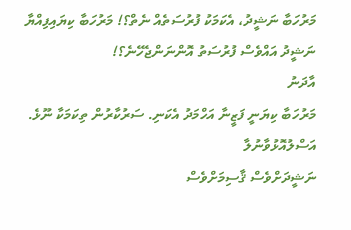މަރުހަބާ ނަޝީދު، އެކަމަކު ފުރުސަތެއް ނެތް؟! މަރުހަބާ ކިޔައިފިއްޔާ ނަޝީދު އައްވެސް ފުރުސަތު އޮންނަންޖެހޭނެ؟!
އާދަނު
މަރުހަބާ ކިޔަނީ ފަޒީނާ އަހްމަދު އެކަނި. ސަރުކާރުން ތިކަމަކާ ނޫޅެ.
އަސްލުއޮޅުވާނުލާ
ނަޝީދަށްވެސް ޤާސިމަށްވެސް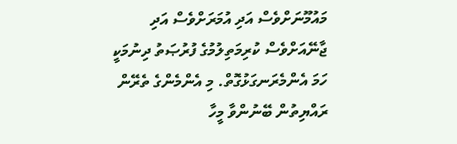މައުމޫނަށްވެސް އަދި އުމަރަށްވެސް އަދި ޖާނޭއަށްވެސް ކުރިމަތިލުމުގެ ފުރުޞަތު ދިނުމަކީ ހަމަ އެންމެރަނގަޅުގޮތް. މި އެންމެންގެ ތެރޭން ރައްޔިތުން ބޭނުންވާ މީހާ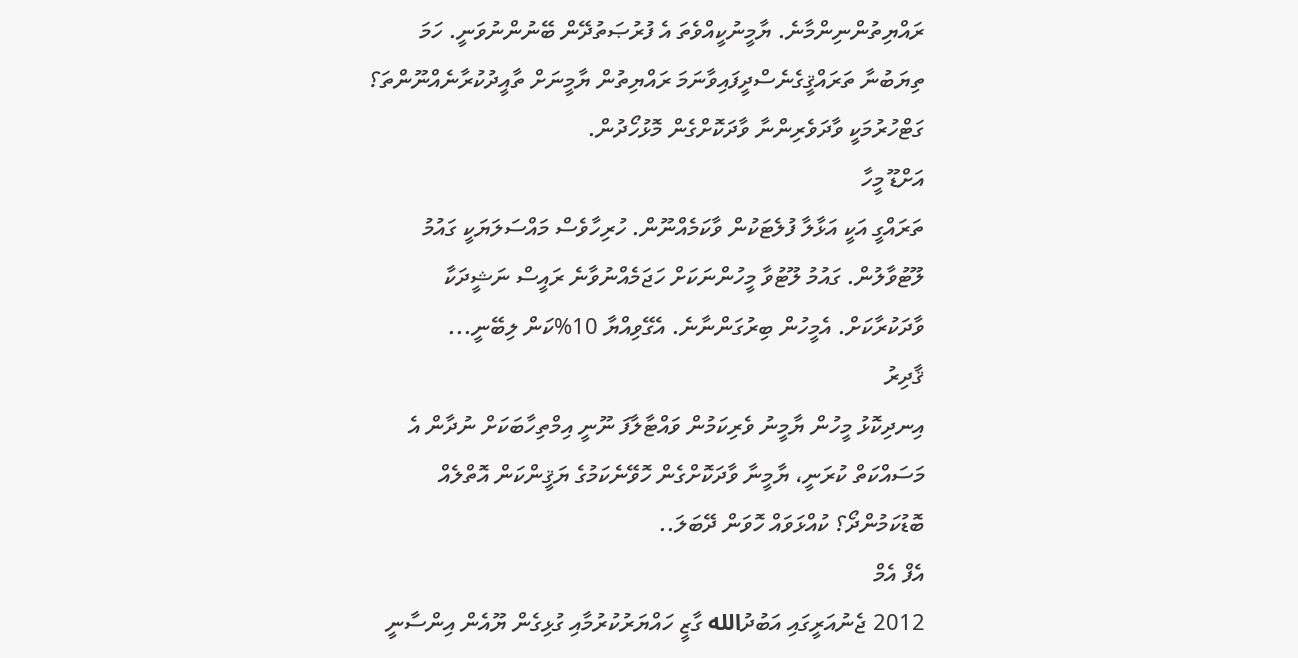ރައްޔިތުންނިންމާނެ. ޔާމީނުކީއްވެތަ އެ ފުރުޞަތުދޭން ބޭނުންނުވަނީ. ހަމަ ތިޔަބުނާ ތަރައްޤީގެނެސްދީފައިވާނަމަ ރައްޔިތުން ޔާމީނަށް ތާއީދުކުރާނެއްނޫންތަ؟ ގަޓްހުރުމަކީ ވާދަވެރިންނާ ވާދަކޮށްގެން މޮޅުހޯދުން.
އަށްޑޫ މީހާ
ތަރައްގީ އަކީ އަޅާލާ ފުލެޓަކުން ވާކަމެއްނޫން. ހުރިހާވެސް މައްސަލަޔަކީ ގައުމު ލޫޓުވާލުން. ގައުމު ލޫޓުވާ މީހުންނަކަށް ހަޖަމެއްނުވާނެ ރައީސް ނަޝީދަކާ ވާދަކުރާކަށް. އެމީހުން ބިރުގަންނާނެ. އެގޭވިއްޔާ 10%ކަން ލިބޭނީ...
ޤާދިރު
އިނދިކޮޅު މީހުން ޔާމީނު ވެރިކަމުން ވައްޓާލާފަ ނޫނީ އިމްތިހާބަކަށް ނުދާން އެ މަސައްކަތް ކުރަނީ، ޔާމީނާ ވާދަކޮށްގެން ހޮވޭނެކަމުގެ ޔަޤީންކަން އޮތްލެއް ބޮޑުކަމުންދޯ؟ ކުއްޅަވައް ހޮވަން ދޭބަލަ..
އެފް އެމް
2012 ޖެނުއަރީގައި އަބުދުالله ގާޒީ ހައްޔަރުކުރުމާއި ގުޅިގެން ޔޫއެން އިންސާނީ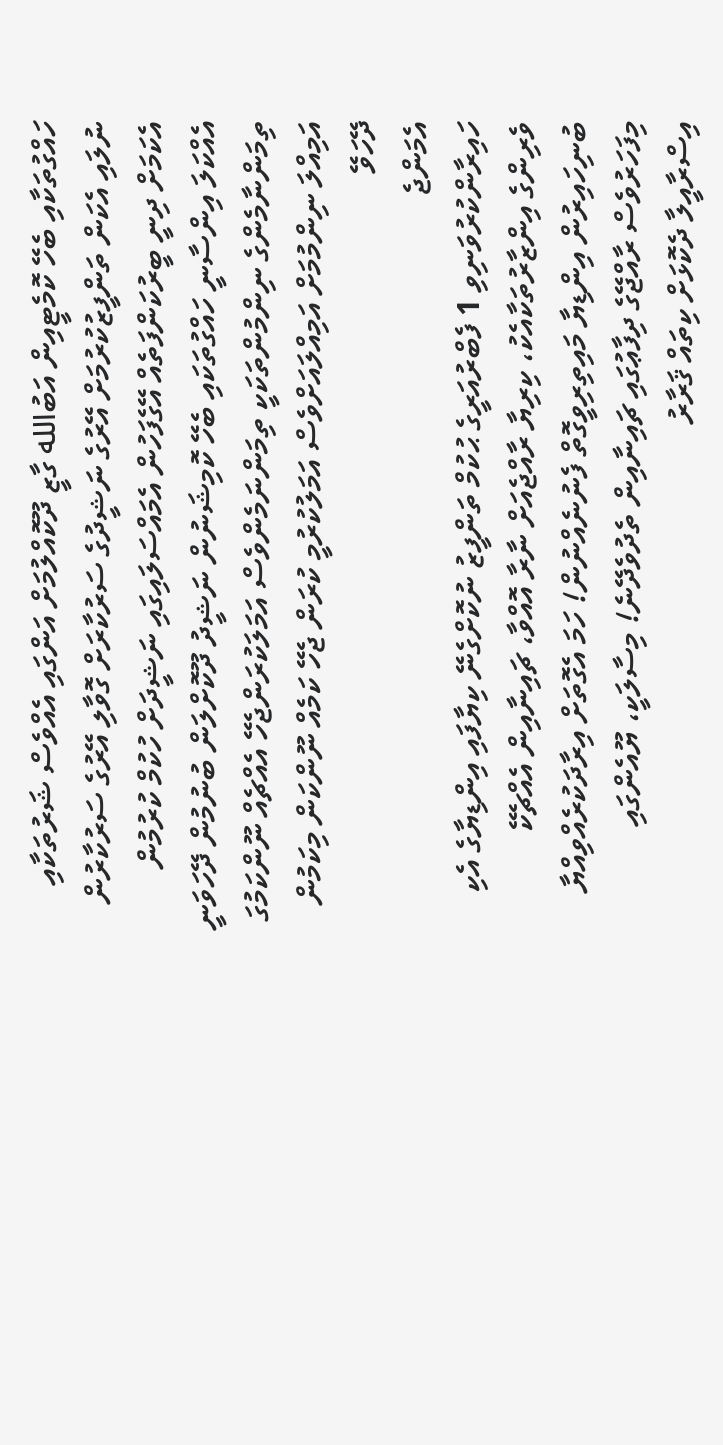ހައްގުތަކާއި ބެހޭ ކޮމެޓީއިން އަބުالله ގާޒީ ދޫކޮއްލުމަށް އަންގައި އެއްވެސް ޝަރުތަކާއި ނުލައި އެކަން ތަންފީޒުކުރުމަށް އޭރުގެ ނަޝީދުގެ ސަރުކާރަށް ގޮވާލި އޭރުގެ ސަރުކާރުން އެކަމަށް ދިނީ ބީރުކަންފަތެއް އޭގެފަހުން އެމައްސަލައިގައި ނަޝީދަށް ހުކުމް ކުރުމުން އެއްކަލަ އިންސާނީ ހައްގުތަކައި ބެހޭ ކޮމިޝަނުން ނަޝީދު ދޫކޮށްލަން ބުނުމުން ދޭހަވަނީ ތިމަންނާމެންގެ ނިންމުންތަކަކީ ތިމަންނަމެންވެސް އަމަލަކުރަންޖެހޭ އެއްޗެއް ނޫންކަމުގަ އަމިއްލަ ނިންމުމަށް އަމިއްލައަށްވެސް އަމަލުކުރުމީ ކުރަން ޖެހޭ ކަމެއް ނޫންކަން މިކަމުން ދޭހަވޭ
އެމަންޖެ
ހައިރާންކުރުވަނިވި 1 ފެބްރުއަރީގެ ޙުކުމް ތަންފީޒު ނުކޮށްގެނޭ ކިޔާފައި އިންޑިޔާގެ އެކި ވެރިންގެ އިންޒާރުތަކާއެކު، ކިރިޔާ ރާއްޖެއަށް ނާރާ އޮއްވާ، ޗައިނާއިން އެއްޗެކޭ ބުނިހައިރުން އިންޑިޔާ މައިތިރިވީގޮތް ފެނުނެއްނުން! ހަމަ އެގޮތަށް އިރާދަކުރެއްވިއްޔާ މިފަހަރުވެސް ރާއްޖޭގެ ދިފާޢުގައި ޗައިނާއިން ތެދުވެދޭނެ! މިސާލަކީ، ޔޫއެންގައި އިސްރާއީލާ ދެކޮޅަށް ކިތައް ޤަރާރު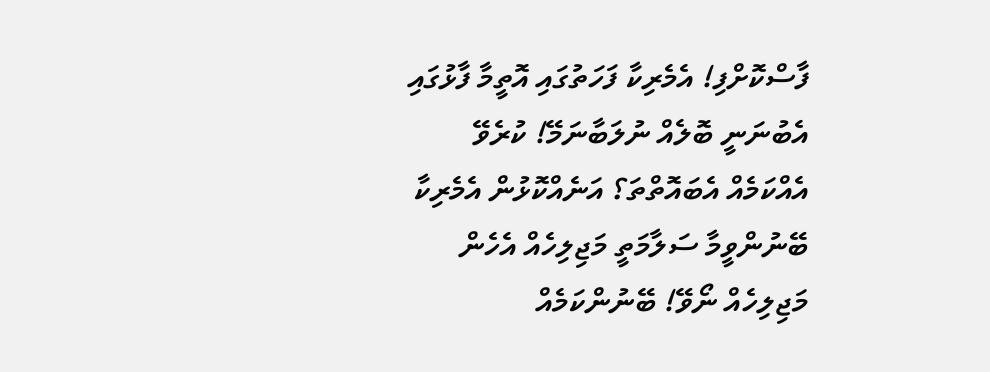ފާސްކޮށްފި! އެމެރިކާ ފަހަތުގައި އޮތީމާ ފާޅުގައި އެބުނަނީ ބޮލެއް ނުލަބާނަމޭ! ކުރެވޭ އެއްކަމެއް އެބައޮތްތަ؟ އަނެއްކޮޅުން އެމެރިކާ ބޭނުންވީމާ ސަލާމަތީ މަޖިލިހެއް އެހެން މަޖިލިހެއް ނޯވޭ! ބޭނުންކަމެއް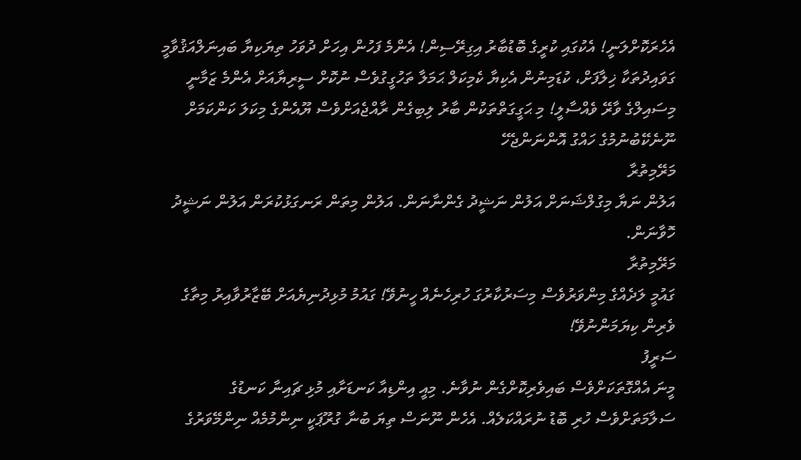އެހެރަކޮށްލަނީ! އެކުގައި ކުރީގެ ބޮޑުބާރު އިގިރޭސިން! އެންމެ ފަހުން އިހަށް ދުވަހު ތިޔަކިޔާ ބައިނަލްއަޤުވާމީ ގަވައިދުތަކާ ޚިލާފަށް، ކުޑަމިނުން އެކިޔާ ކެމިކަލް ޙަމަލާ ތަހުގީގުވެސް ނުކޮށް ސީރިޔާއަށް އެންމެ ޒަމާނީ މިސައިލްގެ ވާރޭ ވެއްސާލީ! މި ޙަގީގަތްތަކުން ބާރު ލިބިގެން ރާއްޖެއަށްވެސް ޔޫއެންގެ މިކަލަ ކަންކަމަށް ނޫނެކޭބުނުމުގެ ހައްގު އޮންނަންޖެހޭ
މަރޭމިތުރާ
އަލުން ނަޔާ މިގުލްޝަނަށް އަލުން ނަޝީދު ގެންނާނަން. އަލުން މިތަން ރަނގަޅުކުރަން އަލުން ނަޝީދު ހޮވާނަން.
މަރޭމިތުރާ
ގައުމީ ލަދެއްގެ މިންވަރުވެސް މިސަރުކާރުގަ ހުރިހެނެއް ހީނުވޭ! ގައުމު މުޅިދުނިޔެއަށް ބޭޒާރުވާއިރު މިތާގެ ވެރިން ކިޔަމަންނުވޭ!
ސަރީފު
މީނަ އެއްގޮތަކަށްވެސް ބައިވެރިކޮށްގެން ނުވާނެ. މިއީ އިންޑިއާ ކަނޑަށާއި މުޅި ޗައިނާ ކަނޑުގެ ސަލާމަތަށްވެސް ހުރި ބޮޑު ނުރައްކަލެއް. އެހެން ނޫނަސް ތިޔަ ބުނާ ގުރޫޕަކީ ނިންމުމެއް ނިންމޭވަރުގެ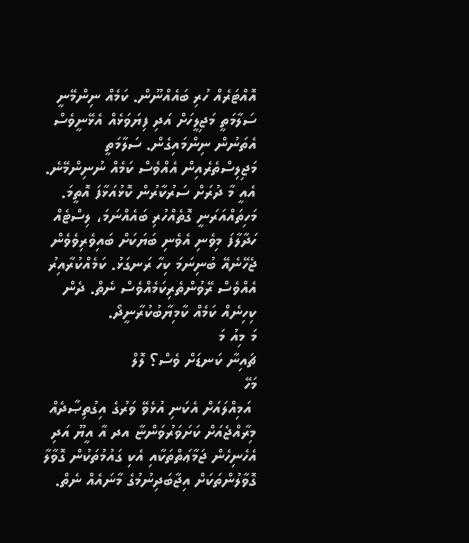އޮއްޓަރެއް ހުރި ބައެއްނޫން. ކަމެއް ނިންމޭނީ ސަލާމަތީ މަޖިލީހަށް އަދި ފިޔަވަޅެއް އެޅޭނީވެސް އެތަނުން ނިންމައިގެން. ސަލާމަތީ މަޖިލިސްތެރެއިން އެއްވެސް ކަމެއް ނުނިންމޭނެ. އެއީ މާ ދުރަށް ސަރުކާރުން ކޮޅުއަޅާފަ އޮތީމަ. މަހިތައްއަރަނީ ގޮތެއްހުރި ބައެއްނަމަ، ލިސްޓެއް ހަދާލާފަ މިވެނި އެވެނި ބަޔަކަށް ބައިވެރިވެވެން ޖެހޭނެއޭ ބުނިނަމަ ކިހާ ރަނގަޅު. ކަމެއްކުރާއިރު އެއްވެސް ރޭވުންތެރިކަމެއްވެސް ނެތް. ދެން ކިހިނެއް ކަމެއް ކާމިޔާބުކުރާނީދޯ.
މަ މިއު މަ
ޗައިނާ ކަނޑަށް ވެސް؟ ލޮލް
މަހޭ
 އަމިއްލައަށް އެކަނި އުޅެވޭ ވަރުގެ އިގުތިޞާދެއް މިރާއްޖެއަށް ކަށަވަރުވަންޏާ އދ އާ އީޔޫ އަދި އެހެނިހެން ޖަމާޢަތްތަކާއި އެކި ގައުމުތަކުން ގޮވާލާ ގޮވާލުންތަކަށް އިޖާބަދިނުމުގެ މާނައެއް ނެތް.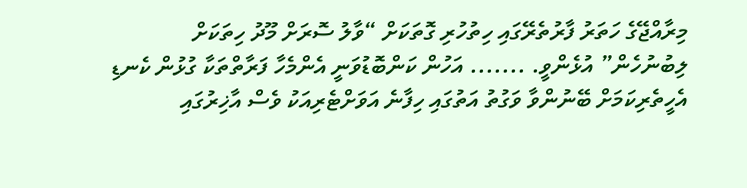މިރާއްޖޭގެ ހަތަރު ފާރުތެރޭގައި ހިތުހުރި ގޮތަކަށް “ވާލު ސޮރަށް މޫދު ހިތަކަށް ލިބުނުހެން” އުޅެންވީ. ....... އަހުން ކަންބޮޑުވަނީ އެންމެހާ ފަރާތްތަކާ ގުޅުން ކެނޑި އެހީތެރިކަމަށް ބޭނުންވާ ވަގުތު އަތުގައި ހިފާނެ އަވަށްޓެރިއަކު ވެސް އާޚިރުގައި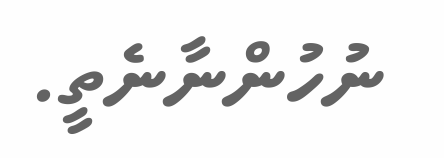ނުހުންނާނެތީ.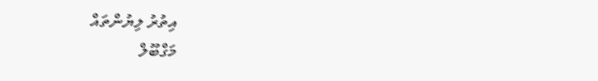އިތުރު ލިޔުންތައް
މަގްބޫލް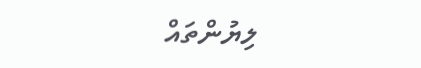ލިޔުންތައް